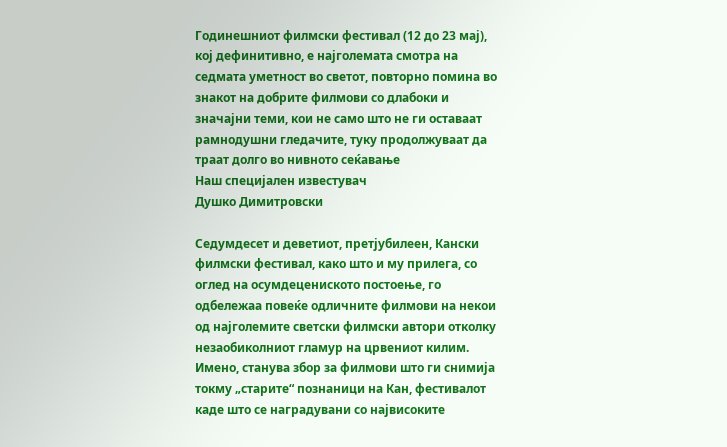Годинешниот филмски фестивал (12 до 23 мај), кој дефинитивно, е најголемата смотра на седмата уметност во светот, повторно помина во знакот на добрите филмови со длабоки и значајни теми, кои не само што не ги оставаат рамнодушни гледачите, туку продолжуваат да траат долго во нивното сеќавање
Наш специјален известувач
Душко Димитровски

Седумдесет и деветиот, претјубилеен, Кански филмски фестивал, како што и му прилега, со оглед на осумдецениското постоење, го одбележаа повеќе одличните филмови на некои од најголемите светски филмски автори отколку незаобиколниот гламур на црвениот килим.
Имено, станува збор за филмови што ги снимија токму „старите“ познаници на Кан, фестивалот каде што се наградувани со највисоките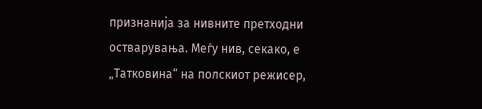признанија за нивните претходни остварувања. Меѓу нив, секако, е „Татковина“ на полскиот режисер,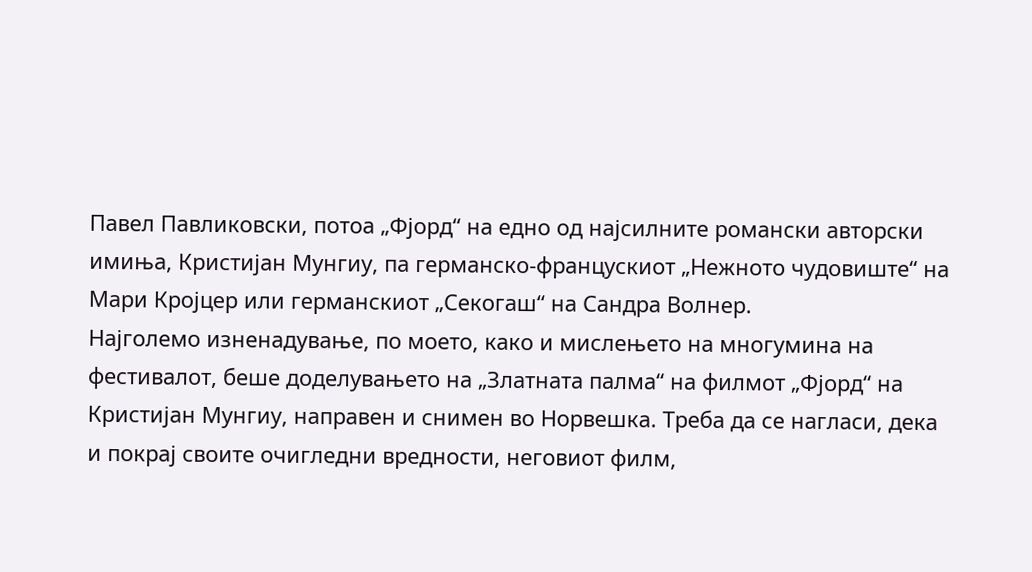Павел Павликовски, потоа „Фјорд“ на едно од најсилните романски авторски имиња, Кристијан Мунгиу, па германско-францускиот „Нежното чудовиште“ на Мари Кројцер или германскиот „Секогаш“ на Сандра Волнер.
Најголемо изненадување, по моето, како и мислењето на многумина на фестивалот, беше доделувањето на „Златната палма“ на филмот „Фјорд“ на Кристијан Мунгиу, направен и снимен во Норвешка. Треба да се нагласи, дека и покрај своите очигледни вредности, неговиот филм,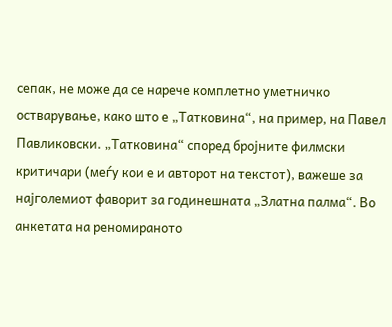сепак, не може да се нарече комплетно уметничко остварување, како што е „Татковина“, на пример, на Павел Павликовски. „Татковина“ според бројните филмски критичари (меѓу кои е и авторот на текстот), важеше за најголемиот фаворит за годинешната „Златна палма“. Во анкетата на реномираното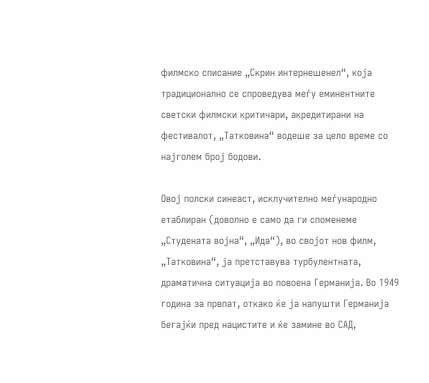филмско списание „Скрин интернешенел“, која традиционално се спроведува меѓу еминентните светски филмски критичари, акредитирани на фестивалот, „Татковина“ водеше за цело време со најголем број бодови.

Овој полски синеаст, исклучително меѓународно етаблиран (доволно е само да ги споменеме „Студената војна“, „Ида“), во својот нов филм, „Татковина“, ја претставува турбулентната, драматична ситуација во повоена Германија. Во 1949 година за првпат, откако ќе ја напушти Германија бегајќи пред нацистите и ќе замине во САД,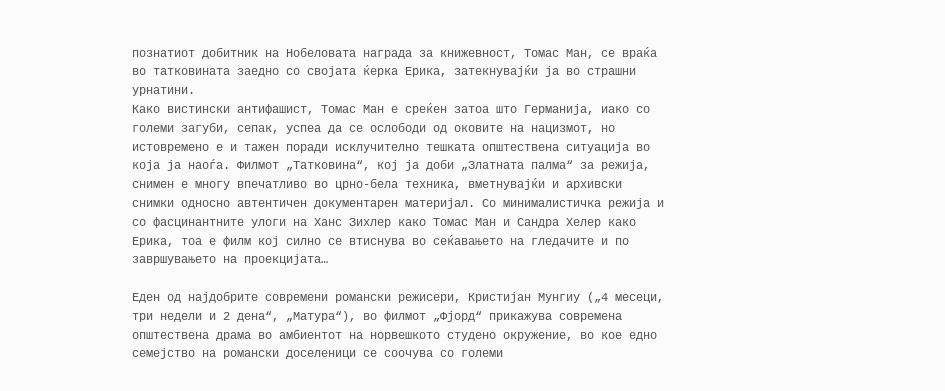познатиот добитник на Нобеловата награда за книжевност, Томас Ман, се враќа во татковината заедно со својата ќерка Ерика, затекнувајќи ја во страшни урнатини.
Како вистински антифашист, Томас Ман е среќен затоа што Германија, иако со големи загуби, сепак, успеа да се ослободи од оковите на нацизмот, но истовремено е и тажен поради исклучително тешката општествена ситуација во која ја наоѓа. Филмот „Татковина“, кој ја доби „Златната палма“ за режија, снимен е многу впечатливо во црно-бела техника, вметнувајќи и архивски снимки односно автентичен документарен материјал. Со минималистичка режија и со фасцинантните улоги на Ханс Зихлер како Томас Ман и Сандра Хелер како Ерика, тоа е филм кој силно се втиснува во сеќавањето на гледачите и по завршувањето на проекцијата…

Еден од најдобрите современи романски режисери, Кристијан Мунгиу („4 месеци, три недели и 2 дена“, „Матура“), во филмот „Фјорд“ прикажува современа општествена драма во амбиентот на норвешкото студено окружение, во кое едно семејство на романски доселеници се соочува со големи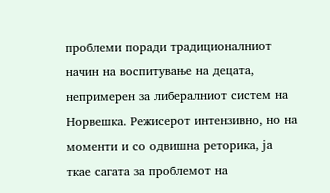проблеми поради традиционалниот начин на воспитување на децата, непримерен за либералниот систем на Норвешка. Режисерот интензивно, но на моменти и со одвишна реторика, ја ткае сагата за проблемот на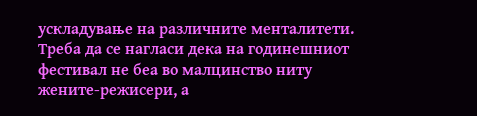ускладување на различните менталитети.
Треба да се нагласи дека на годинешниот фестивал не беа во малцинство ниту жените-режисери, а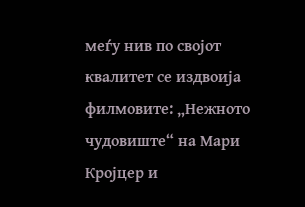меѓу нив по својот квалитет се издвоија филмовите: „Нежното чудовиште“ на Мари Кројцер и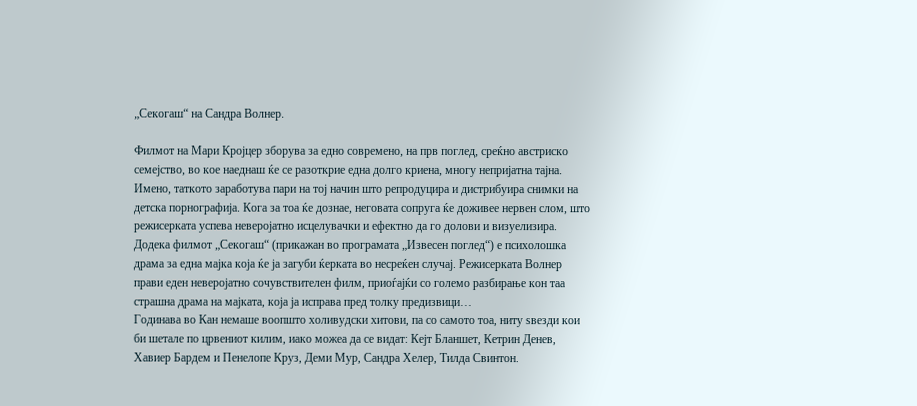„Секогаш“ на Сандра Волнер.

Филмот на Мари Кројцер зборува за едно современо, на прв поглед, среќно австриско семејство, во кое наеднаш ќе се разоткрие една долго криена, многу непријатна тајна. Имено, таткото заработува пари на тој начин што репродуцира и дистрибуира снимки на детска порнографија. Кога за тоа ќе дознае, неговата сопруга ќе доживее нервен слом, што режисерката успева неверојатно исцелувачки и ефектно да го долови и визуелизира.
Додека филмот „Секогаш“ (прикажан во програмата „Извесен поглед“) е психолошка драма за една мајка која ќе ја загуби ќерката во несреќен случај. Режисерката Волнер прави еден неверојатно сочувствителен филм, приоѓајќи со големо разбирање кон таа страшна драма на мајката, која ја исправа пред толку предизвици…
Годинава во Кан немаше воопшто холивудски хитови, па со самото тоа, ниту ѕвезди кои би шетале по црвениот килим, иако можеа да се видат: Кејт Бланшет, Кетрин Денев, Хавиер Бардем и Пенелопе Круз, Деми Мур, Сандра Хелер, Тилда Свинтон.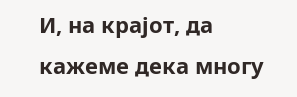И, на крајот, да кажеме дека многу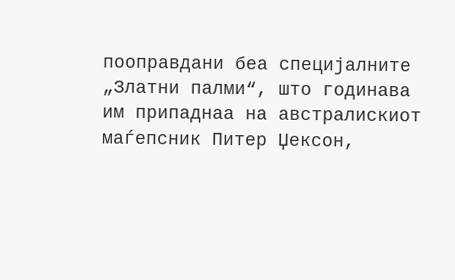пооправдани беа специјалните „Златни палми“, што годинава им припаднаа на австралискиот маѓепсник Питер Џексон,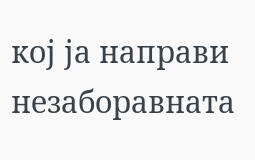кој ја направи незаборавната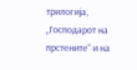трилогија, „Господарот на прстените“ и на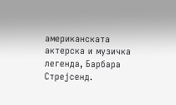американската актерска и музичка легенда, Барбара Стрејсенд.